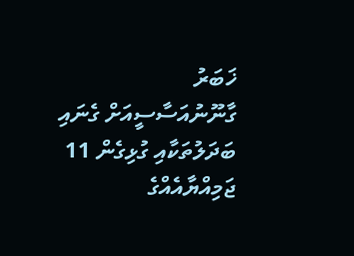ޚަބަރު
ގާނޫނުއަސާސީއަށް ގެނައި ބަދަލުތަކާއި ގުޅިގެން 11 ޖަމިއްޔާއެއްގެ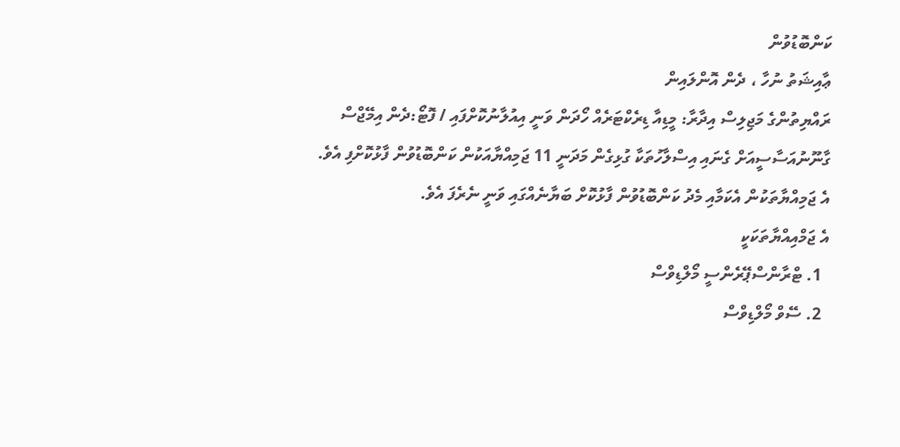ކަންބޮޑުވުން
ޢާއިޝަތު ނުހާ ، ދެން އޮންލައިން
ރައްޔިތުންގެ މަޖިލިސް އިދާރާ: މީޑިއާ ޑިރެކްޓަރެއް ހޯދަން ވަނީ އިއުލާނުކޮށްފައި / ފޮޓޯ:ދެން އިމޭޖްސް
ގާނޫނުއަސާސީއަށް ގެނައި އިސްލާހުތަކާ ގުޅިގެން މަދަނީ 11 ޖަމިއްޔާއަކުން ކަންބޮޑުވުން ފާޅުކޮށްފި އެވެ.
އެ ޖަމިއްޔާތަކުން އެކަމާއި މެދު ކަންބޮޑުވުން ފާޅުކޮށް ބަޔާނެއްގައި ވަނީ ނެރެފަ އެވެ.
އެ ޖަމްއިއްޔާތަކަކީ
  1. ޓްރާންސްޕޭރެންސީ މޯލްޑިވްސް
  2. ސޭވް މޯލްޑިވްސް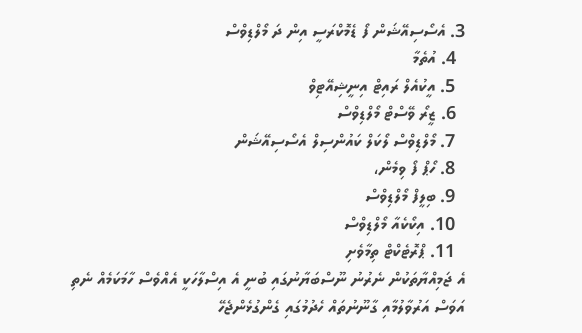3. އެސޯސިއޭޝަން ފޯ ޑެމޮކްރަސީ އިން ދަ މޯލްޑިވްސް
  4. އުތެމާ
  5. އީކުއެލް ރައިޓް އިނީޝިއޭޓިވް
  6. ޒީރޯ ވޭސްޓް މޯލްޑިވްސް
  7. މޯލްޑިވްސް ލޯކަލް ކައުންސިލް އެސޯސިއޭޝަން
  8. ހޯޕް ފޯ ވިމެން،
  9. ބިލީފް މޯލްޑިވްސް
  10. އިކޯކެއާ މޯލްޑިވްސް
  11. ޕްރޮޓެކްޓް ތިމާވެށި
އެ ޖަމިއްޔާތަކުން ނެރުނު ނޫސްބަޔާނުގައި ބުނީ އެ އިސްލާހަކީ އެއްވެސް ހާމަކަމެއް ނެތި އަވަސް އަރުވާލުމާއި ގާނޫނުތައް ހެދުމުގައި ގެންގުޅެންޖެހޭ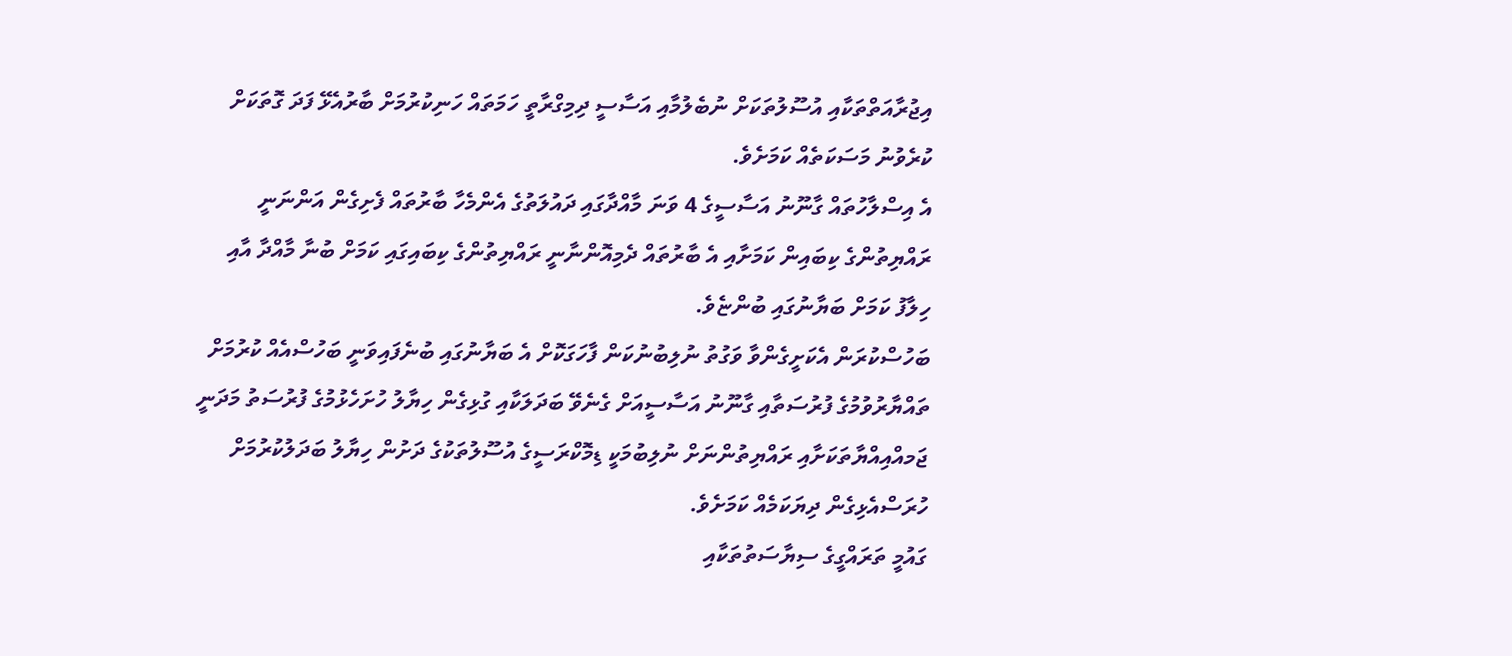އިޖުރާއަތްތަކާއި އުސޫލުތަކަށް ނުބެލުމާއި އަސާސީ ދިމިގްރާތީ ހަމަތައް ހަނިކުރުމަށް ބާރުއެޅޭ ފަދަ ގޮތަކަށް ކުރެވުނު މަސަކަތެއް ކަމަށެވެ.
އެ އިސްލާހުތައް ގާނޫނު އަސާސީގެ 4 ވަނަ މާއްދާގައި ދައުލަތުގެ އެންމެހާ ބާރުތައް ފެށިގެން އަންނަނީ ރައްޔިތުންގެ ކިބައިން ކަމަށާއި އެ ބާރުތައް ދެމިއޮންނާނީ ރައްޔިތުންގެ ކިބައިގައި ކަމަށް ބުނާ މާއްދާ އާއި ހިލާފު ކަމަށް ބަޔާނުގައި ބުންޏެވެ.
ބަހުސްކުރަން އެކަށީގެންވާ ވަގުތު ނުލިބުނުކަން ފާހަގަކޮށް އެ ބަޔާނުގައި ބުނެފައިވަނީ ބަހުސްއެއް ކުރުމަށް ތައްޔާރުވުމުގެ ފުރުސަތާއި ގާނޫނު އަސާސީއަށް ގެނެވޭ ބަދަލަކާއި ގުޅިގެން ހިޔާލު ހުށަހެޅުމުގެ ފުރުސަތު މަދަނީ ޖަމއްއިއްޔާތަކަށާއި ރައްޔިތުންނަށް ނުލިބުމަކީ ޑިމޮކްރަސީގެ އުސޫލުތަކުގެ ދަށުން ހިޔާލު ބަދަލުކުރުމަށް ހުރަސްއެޅިގެން ދިޔަކަމެއް ކަމަށެވެ.
ގައުމީ ތަރައްގީގެ ސިޔާސަތުތަކާއި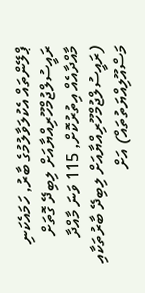ޕްލޭންތައް އެކުލަވާލުމުގެ ބާރު, ހަމައެކަނި ރައީސުލްޖުމްހޫރިއްޔާއަށް ލިބިދޭ ގޮތަށް މާއްދާއެއް އިތުރުކޮށް, 115 ވަނަ މާއްދާ (ރައީސުލްޖުމްހޫރިއްޔާއަށް ލިބިދޭ ބާރުތަކާއި މަސްއޫލިއްޔަތުތައް) އަށް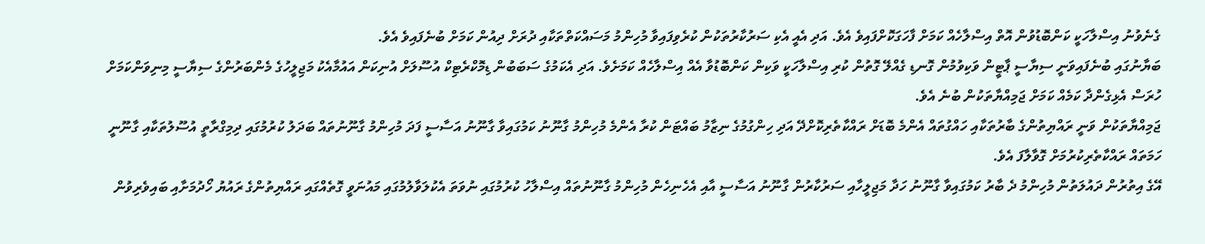ގެނެވުނު އިސްލާހަކީ ކަންބޮޑުވުން އޮތް އިސްލާހެއް ކަމަށް ފާހަގަކޮށްފައިވެ އެވެ. އަދި އެއީ އެކި ސަރުކާރުތަކުން ކުރެވިފައިވާ މުހިންމު މަސައްކަތްތަކާއި ދުރަށް ދިއުން ކަމަށް ބުނެފައިވެ އެވެ.
ބަޔާނުގައި ބުނެފައިވަނީ ސިޔާސީ ޕާޓީން ވަކިވުމުން ގޮނޑި ގެއްލޭ ގޮތުން ކުރި އިސްލާހަކީ ވަކިން ކަންބޮޑުވާ އެއް އިސްލާހެއް ކަމަށެވެ. އަދި އެކަމުގެ ސަބަބުން ޑިމޮކްރެޓިކް އުސޫލަށް އުނިކަން އައުމާއެކު މަޖިލީހުގެ މެންބަރުންގެ ސިޔާސީ މިނިވަންކަމަށް ހުރަސް އެޅިގެންދާ ކަމެއް ކަމަށް ޖަމިއްޔާތަކުން ބުނެ އެވެ.
ޖަމިއްޔާތަކުން ވަނީ ރައްޔިތުންގެ ބާރުތަކާއި ހައްގުތައް އެންމެ ބޮޑަށް ރައްކާތެރިކޮށްދޭ އަދި ހިންގުމުގެ ނިޒާމު ބައްޓަން ކުރާ އެންމެ މުހިންމު ގާނޫނު ކަމުގައިވާ ގާނޫނު އަސާސީ ފަދަ މުހިންމު ގާނޫނުތައް ބަދަލު ކުރުމުގައި ދިމިގްރާތީ އުސޫލުތަކާއި ގާނޫނީ ހަމަތައް ރައްކާތެރިކުރުމަށް ގޮވާލާފަ އެވެ.
އޭގެ އިތުރުން ދައުލަތުން މުހިންމު ދެ ބާރު ކަމުގައިވާ ގާނޫނު ހަދާ މަޖިލީހާއި ސަރުކާރުން ގާނޫނު އަސާސީ އާއި އެހެނިހެން މުހިންމު ގާނޫނުތައް އިސްލާހު ކުރުމުގައި ނުވަތަ އެކުލަވާލުމުގައި މައުނަވީ ގޮތެއްގައި ރައްޔިތުންގެ ރައުޔު ހޯދުމަށާއި ބައިވެރިވުން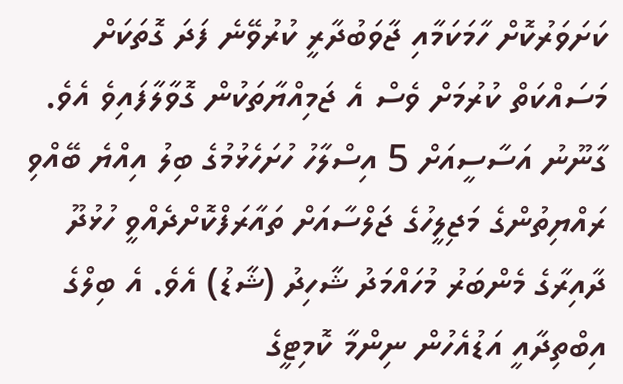ކަށަވަރުކޮށް ހާމަކަމާއި ޖާވަބުދާރީ ކުރުވޭނެ ފަދަ ގޮތަކަށް މަސައްކަތް ކުރުމަށް ވެސް އެ ޖަމިއްޔާތަކުން ގޮވާލާފައިވެ އެވެ.
ގާނޫނު އަސާސީއަށް 5 އިސްލާހު ހުށަހެޅުމުގެ ބިލު އިއްޔެ ބޭއްވި ރައްޔިތުންގެ މަޖިލީހުގެ ޖަލްސާއަށް ތައާރަފްކޮށްދެއްވީ ހުޅުދޫ ދާއިރާގެ މެންބަރު މުހައްމަދު ޝާހިދު (ޝާޑު) އެވެ. އެ ބިލްގެ އިބްތިދާއީ އަޑުއެހުން ނިންމާ ކޮމިޓީގެ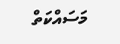މަސައްކަތް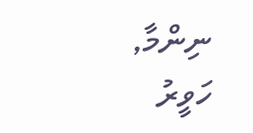ނިންމާ, ހަވީރު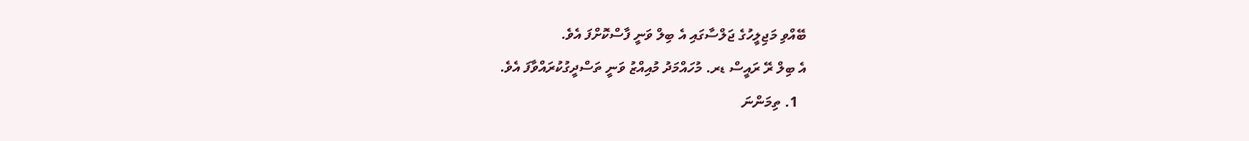ބޭއްވި މަޖިލީހުގެ ޖަލްސާގައި އެ ބިލް ވަނީ ފާސްކޮށްފަ އެވެ.
އެ ބިލް ރޭ ރައީސް ޑރ. މުހައްމަދު މުއިއްޒު ވަނީ ތަސްދީގުކުރައްވާފަ އެވެ.
  1. ތިމަންނަ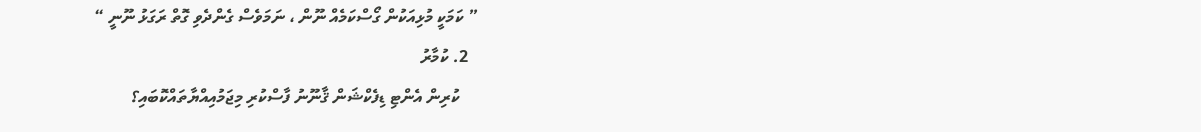” ކަމަކީ މުޅިއަކުން ގޯސްކަމެއް ނޫން ، ނަމަވެސް ގެންދެވި ގޮތް ރަގަޅު ނޫނީ “
  2. ކުމާރު
    ކުރިން އެންޓި ޑިފެކްޝަން ޤާނޫނު ފާސްކުރި މިޖަމުއިއްޔާތައްކޮބައި؟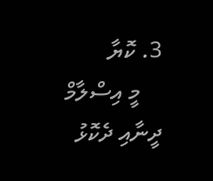3. ކޮޔާ
    މީ އިސްލާމް ދީނާއި ދެކޮޅު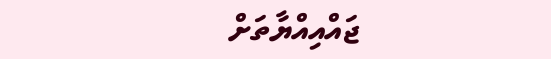ޖައްއިއްޔާތަށް